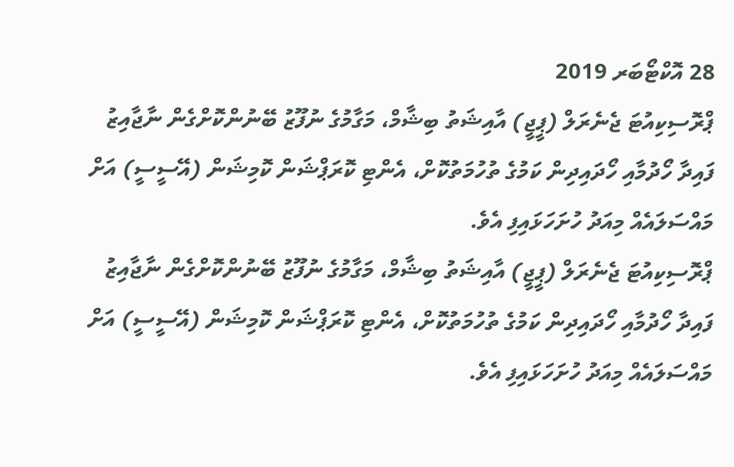28 އޮކްޓޯބަރ 2019
ޕްރޮސިކިއުޓަ ޖެނެރަލް (ޕީޖީ) އާއިޝަތު ބިޝާމް، މަގާމުގެ ނުފޫޒު ބޭނުންކޮށްގެން ނާޖާއިޒު ފައިދާ ހޯދުމާއި ހޯދައިދިން ކަމުގެ ތުހުމަތުކޮށް، އެންޓި ކޮރަޕްޝަން ކޮމިޝަން (އޭސީސީ) އަށް މައްސަލައެއް މިއަދު ހުށަހަޅައިފި އެވެ.
ޕްރޮސިކިއުޓަ ޖެނެރަލް (ޕީޖީ) އާއިޝަތު ބިޝާމް، މަގާމުގެ ނުފޫޒު ބޭނުންކޮށްގެން ނާޖާއިޒު ފައިދާ ހޯދުމާއި ހޯދައިދިން ކަމުގެ ތުހުމަތުކޮށް، އެންޓި ކޮރަޕްޝަން ކޮމިޝަން (އޭސީސީ) އަށް މައްސަލައެއް މިއަދު ހުށަހަޅައިފި އެވެ.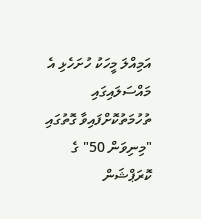އަމިއްލަ މީހަކު ހުށަހެޅި އެ މައްސަލައިގައި ތުހުމަތުކޮށްފައިވާ ގޮތުގައި "މިނިވަން 50" ގެ ކޮރަޕްޝަން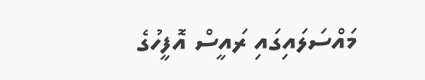މައްސަލައިގައި ރައީސް އޮފީހުގެ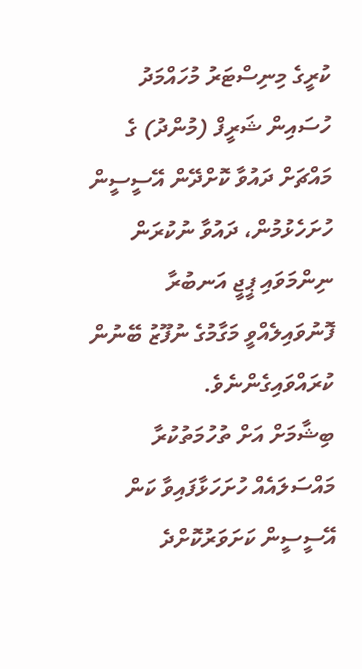ކުރީގެ މިނިސްޓަރު މުހައްމަދު ހުސައިން ޝަރީފް (މުންދު) ގެ މައްޗަށް ދައުވާ ކޮށްދޭން އޭސީސީން ހުށަހެޅުމުން، ދައުވާ ނުކުރަން ނިންމަވައި ޕީޖީ އަނބުރާ ފޮނުވައިލެއްވީ މަގާމުގެ ނުފޫޒު ބޭނުން ކުރައްވައިގެންނެވެ.
ބިޝާމަށް އަށް ތުހުމަތުކުރާ މައްސަލައެއް ހުށަހަޅާފައިވާ ކަން އޭސީސީން ކަށަވަރުކޮށްދެ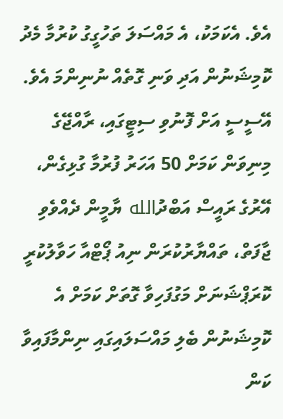އެވެ. އެކަމަކު، އެ މައްސަލަ ތަހުގީގު ކުރުމާ މެދު ކޮމިޝަނުން އަދި ވަނި ގޮތެއް ނުނިންމަ އެވެ.
އޭސީސީ އަށް ފޮނުވި ސިޓީގައި، ރާއްޖޭގެ މިނިވަން ކަމަށް 50 އަހަރު ފުރުމާ ގުޅިގެން، އޭރުގެ ރައީސް އަބްދުالله ޔާމީން ދެއްވެވި ޖާފަތް، ތައްޔާރުކުރަން ނިއު ޕޯޓްއާ ހަވާލުކުރީ ކޮރަޕްޝަނަށް މަގުފަހިވާ ގޮތަށް ކަމަށް އެ ކޮމިޝަނުން ބެލި މައްސަލައިގައި ނިންމާފައިވާ ކަން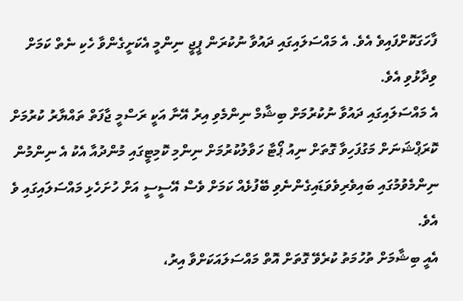ފާހަގަކޮށްފައިވެ އެވެ. އެ މައްސަލައިގައި ދައުވާ ނުކުރަން ޕީޖީ ނިންމީ އެކަށީގެންވާ ހެކި ނެތް ކަމަށް ވިދާޅުވި އެވެ.
އެ މައްސަލައިގައި ދައުވާ ނުކުރުމަށް ބިޝާމް ނިންމެވި އިރު އޭނާ އަކީ ރަސްމީ ޖާފަތް ތައްޔާރު ކުރުމަށް ކޮރަޕްޝަނަށް މަގުފަހިވާ ގޮތަށް ނިއު ޕޯޓާ ހަވާލުކުރުމަށް ނިންމި ކޮމިޓީގައި މުންދުއާ އެކު އެ ނިންމުން ނިންމެވުމުގައި ބައިވެރިވެވަޑައިގެންނެވި ބޭފުޅެއް ކަމަށް ވެސް އޭސީސީ އަށް ހުށަހެޅި މައްސަލައިގައި ވެ އެވެ.
އެއީ ބިޝާމަށް ތުހުމަތު ކުރެވޭ ގޮތަށް އޮތް މައްސަލައަކަށްވާ އިރު،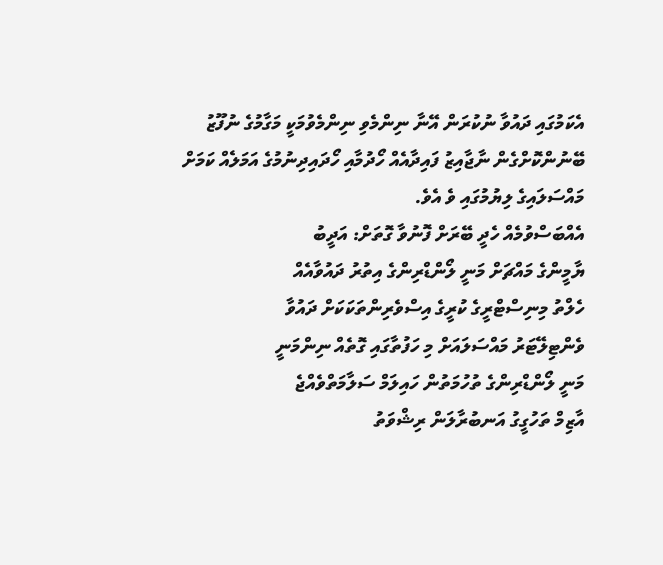އެކަމުގައި ދައުވާ ނުކުރަން އޭނާ ނިންމެވި ނިންމެވުމަކީ މަގާމުގެ ނުފޫޒު ބޭނުންކޮށްގެން ނާޖާއިޒު ފައިދާއެއް ހޯދުމާއި ހޯދައިދިނުމުގެ އަމަލެއް ކަމަށް މައްސަލައިގެ ލިޔުމުގައި ވެ އެވެ.
އެއްބަސްވުމެއް ހެދީ ބޭރަށް ފޮނުވާ ގޮތަށް: އަދީބު
ޔާމީންގެ މައްޗަށް މަނީ ލޯންޑްރިންގެ އިތުރު ދައުވާއެއް
ހެލްތު މިނިސްޓްރީގެ ކުރީގެ އިސްވެރިންތަކަކަށް ދައުވާ
ވެންޓިލޭޓަރު މައްސަލައަށް މި ހަފުތާގައި ގޮތެއް ނިންމަނީ
މަނީ ލޯންޑްރިންގެ ތުހުމަތުން ހައިލަމް ސަލާމަތްވެއްޖެ
އާޒިމް ތަހުގީގު އަނބުރާލަން ރިޝްވަތު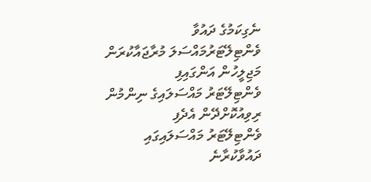ނެގިކަމުގެ ދައުވާ
ވެންޓިލޭޓަރުމައްސަލަ މުރާޖައާކުރަން މަޖިލީހުން އަންގައިފި
ވެންޓިލޭޓަރު މައްސަލައިގެ ނިންމުން ރިވިއުކޮށްދޭން އެދެފި
ވެންޓިލޭޓަރު މައްސަލައިގައި ދައުވާކުރާނެ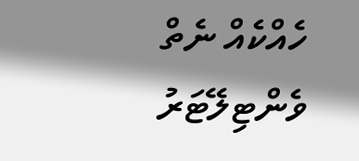ހެއްކެއް ނެތް
ވެންޓިލޭޓަރު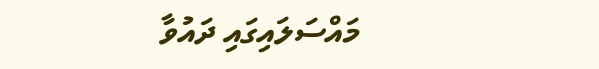މައްސަލައިގައި ދައުވާ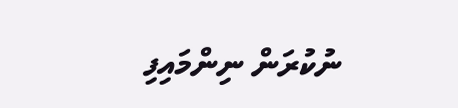ނުކުރަން ނިންމައިފި